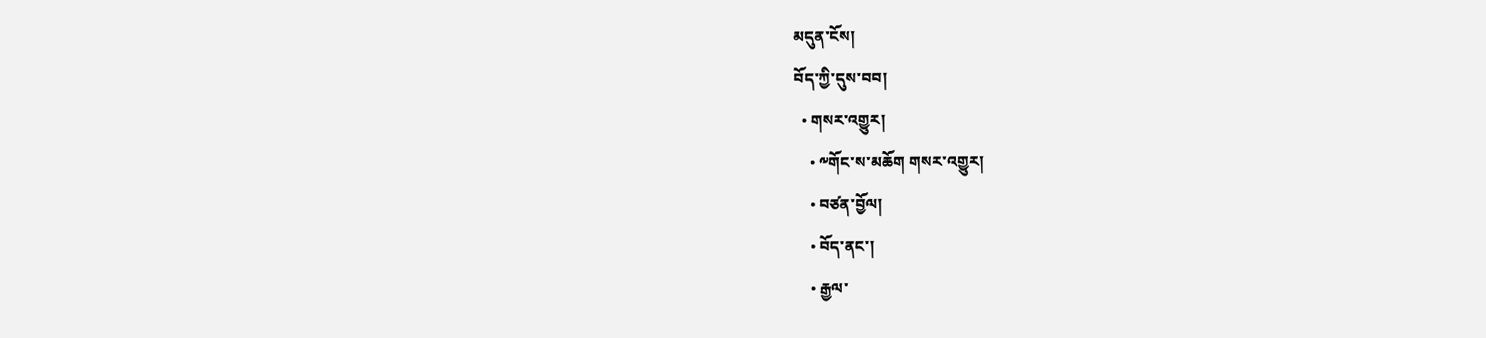མདུན་ངོས།
བོད་ཀྱི་དུས་བབ།
  • གསར་འགྱུར།
    • ༸གོང་ས་མཆོག གསར་འགྱུར།
    • བཙན་བྱོལ།
    • བོད་ནང་།
    • རྒྱལ་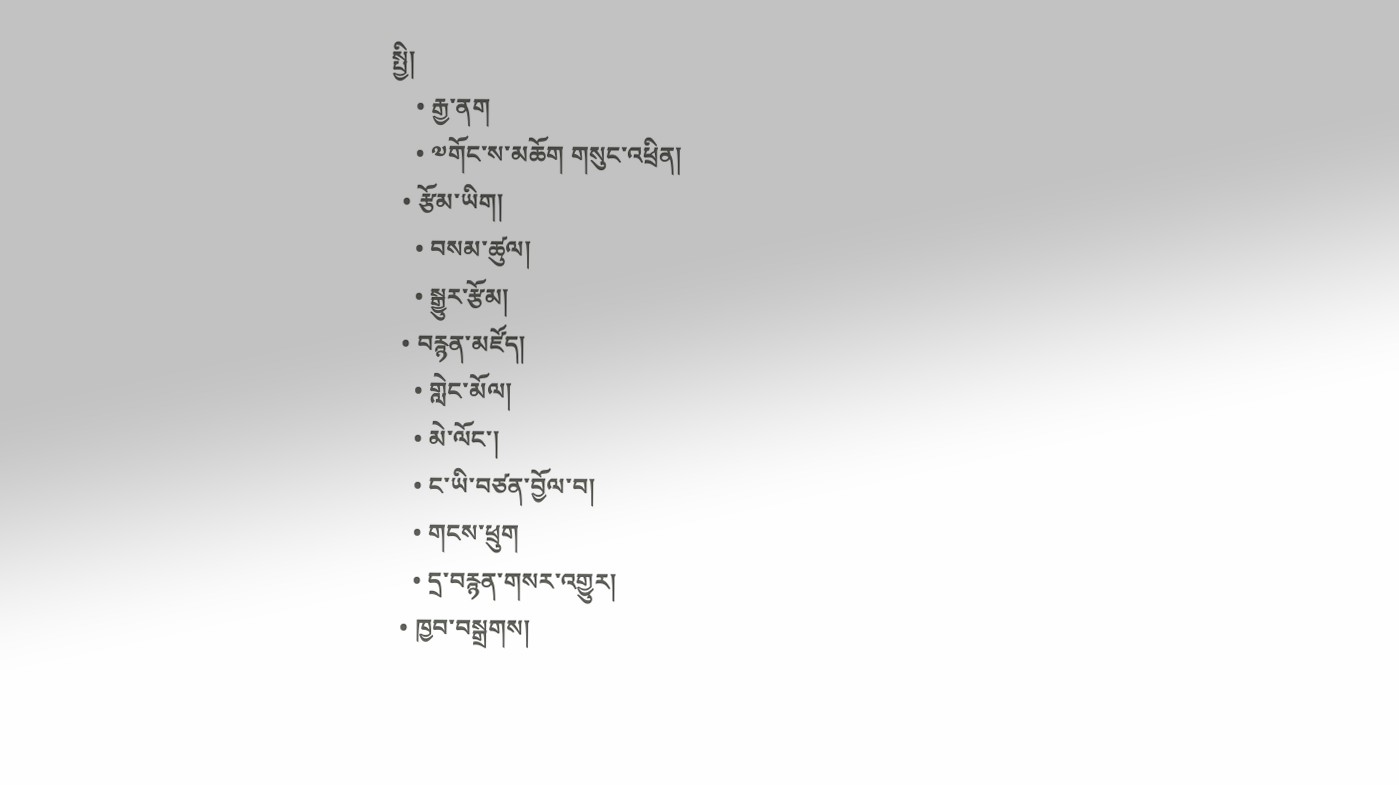སྤྱི།
    • རྒྱ་ནག
    • ༧གོང་ས་མཆོག གསུང་འཕྲིན།
  • རྩོམ་ཡིག།
    • བསམ་ཚུལ།
    • སྒྱུར་རྩོམ།
  • བརྙན་མཛོད།
    • གླེང་མོལ།
    • མེ་ལོང་།
    • ང་ཡི་བཙན་བྱོལ་བ།
    • གངས་ཕྲུག
    • དྲ་བརྙན་གསར་འགྱུར།
  • ཁྱབ་བསྒྲགས།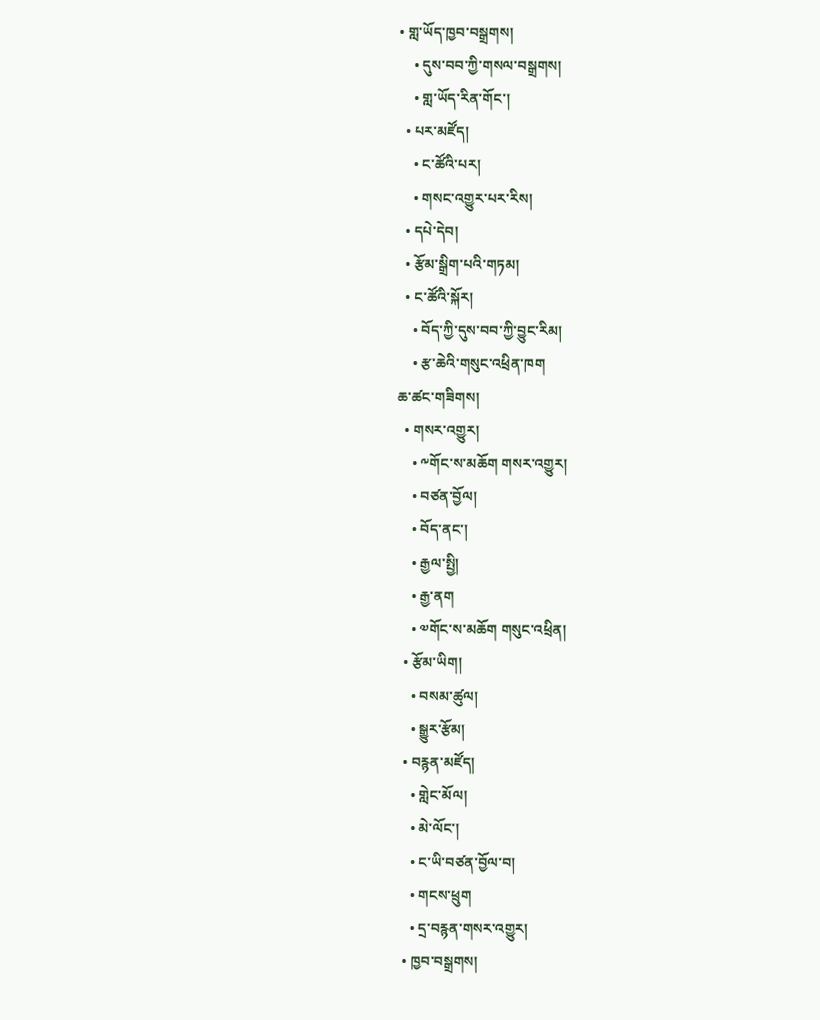• གླ་ཡོད་ཁྱབ་བསྒྲགས།
    • དུས་བབ་ཀྱི་གསལ་བསྒྲགས།
    • གླ་ཡོད་རིན་གོང་།
  • པར་མཛོད།
    • ང་ཚོའི་པར།
    • གསང་འགྱུར་པར་རིས།
  • དཔེ་དེབ།
  • རྩོམ་སྒྲིག་པའི་གཏམ།
  • ང་ཚོའི་སྐོར།
    • བོད་ཀྱི་དུས་བབ་ཀྱི་བྱུང་རིམ།
    • རྩ་ཆེའི་གསུང་འཕྲིན་ཁག
ཆ་ཚང་གཟིགས།
  • གསར་འགྱུར།
    • ༸གོང་ས་མཆོག གསར་འགྱུར།
    • བཙན་བྱོལ།
    • བོད་ནང་།
    • རྒྱལ་སྤྱི།
    • རྒྱ་ནག
    • ༧གོང་ས་མཆོག གསུང་འཕྲིན།
  • རྩོམ་ཡིག།
    • བསམ་ཚུལ།
    • སྒྱུར་རྩོམ།
  • བརྙན་མཛོད།
    • གླེང་མོལ།
    • མེ་ལོང་།
    • ང་ཡི་བཙན་བྱོལ་བ།
    • གངས་ཕྲུག
    • དྲ་བརྙན་གསར་འགྱུར།
  • ཁྱབ་བསྒྲགས།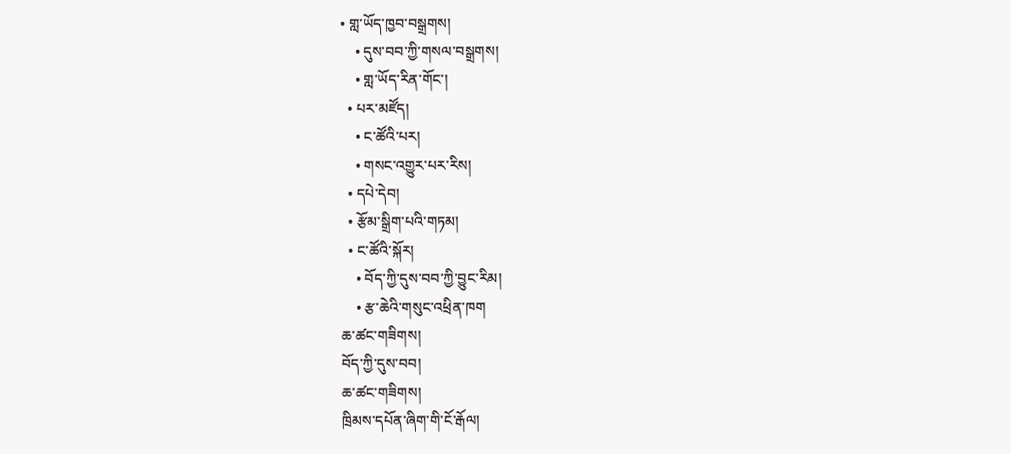• གླ་ཡོད་ཁྱབ་བསྒྲགས།
    • དུས་བབ་ཀྱི་གསལ་བསྒྲགས།
    • གླ་ཡོད་རིན་གོང་།
  • པར་མཛོད།
    • ང་ཚོའི་པར།
    • གསང་འགྱུར་པར་རིས།
  • དཔེ་དེབ།
  • རྩོམ་སྒྲིག་པའི་གཏམ།
  • ང་ཚོའི་སྐོར།
    • བོད་ཀྱི་དུས་བབ་ཀྱི་བྱུང་རིམ།
    • རྩ་ཆེའི་གསུང་འཕྲིན་ཁག
ཆ་ཚང་གཟིགས།
བོད་ཀྱི་དུས་བབ།
ཆ་ཚང་གཟིགས།
ཁྲིམས་དཔོན་ཞིག་གི་ངོ་རྒོལ།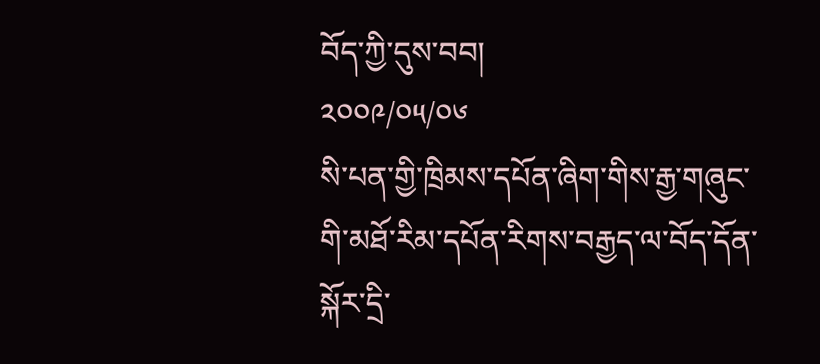བོད་ཀྱི་དུས་བབ།
༢༠༠༩/༠༥/༠༦
སི་པན་གྱི་ཁྲིམས་དཔོན་ཞིག་གིས་རྒྱ་གཞུང་གི་མཐོ་རིམ་དཔོན་རིགས་བརྒྱད་ལ་བོད་དོན་སྐོར་དྲི་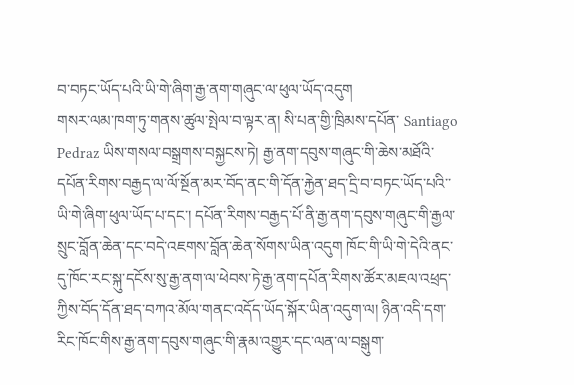བ་བཏང་ཡོད་པའི་ཡི་གེ་ཞིག་རྒྱ་ནག་གཞུང་ལ་ཕུལ་ཡོད་འདུག
གསར་ལམ་ཁག་ཏུ་གནས་ཚུལ་སྤེལ་བ་ལྟར་ན། སི་པན་གྱི་ཁྲིམས་དཔོན་ Santiago Pedraz ཡིས་གསལ་བསྒྲགས་བསྐྱངས་ཏེ། རྒྱ་ནག་དབུས་གཞུང་གི་ཆེས་མཐོའི་དཔོན་རིགས་བརྒྱད་ལ་ལོ་སྔོན་མར་བོད་ནང་གི་དོན་རྐྱེན་ཐད་དྲི་བ་བཏང་ཡོད་པའི་་ཡི་གེ་ཞིག་ཕུལ་ཡོད་པ་དང་། དཔོན་རིགས་བརྒྱད་པོ་ནི་རྒྱ་ནག་དབུས་གཞུང་གི་རྒྱལ་སྲུང་བློན་ཆེན་དང་བདེ་འཇགས་བློན་ཆེན་སོགས་ཡིན་འདུག ཁོང་གི་ཡི་གེ་དེའི་ནང་དུ་ཁོང་རང་སྐུ་དངོས་སུ་རྒྱ་ནག་ལ་ཕེབས་ཏེ་རྒྱ་ནག་དཔོན་རིགས་ཚོར་མཇལ་འཕྲད་ཀྱིས་བོད་དོན་ཐད་བཀའ་མོལ་གནང་འདོད་ཡོད་སྐོར་ཡིན་འདུག་ལ། ཉིན་འདི་དག་རིང་ཁོང་གིས་རྒྱ་ནག་དབུས་གཞུང་གི་རྣམ་འགྱུར་དང་ལན་ལ་བསྒུག་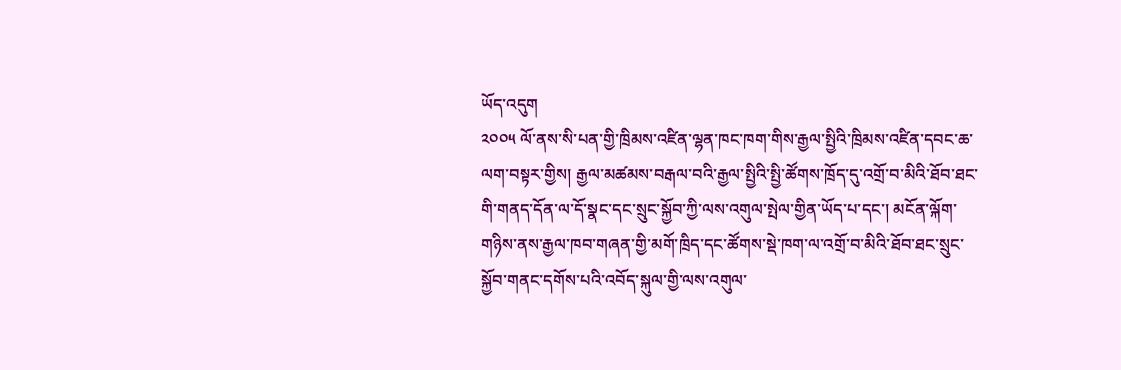ཡོད་འདུག
༢༠༠༥ ལོ་ནས་སི་པན་གྱི་ཁྲིམས་འཛིན་ལྷན་ཁང་ཁག་གིས་རྒྱལ་སྤྱིའི་ཁྲིམས་འཛིན་དབང་ཆ་ལག་བསྟར་གྱིས། རྒྱལ་མཚམས་བརྒལ་བའི་རྒྱལ་སྤྱིའི་སྤྱི་ཚོགས་ཁྲོད་དུ་འགྲོ་བ་མིའི་ཐོབ་ཐང་གི་གནད་དོན་ལ་དོ་སྣང་དང་སྲུང་སྐྱོབ་ཀྱི་ལས་འགུལ་སྤེལ་གྱིན་ཡོད་པ་དང་། མངོན་ལྐོག་གཉིས་ནས་རྒྱལ་ཁབ་གཞན་གྱི་མགོ་ཁྲིད་དང་ཚོགས་སྡེ་ཁག་ལ་འགྲོ་བ་མིའི་ཐོབ་ཐང་སྲུང་སྐྱོབ་གནང་དགོས་པའི་འབོད་སྐུལ་གྱི་ལས་འགུལ་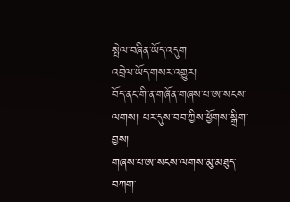སྤེལ་བཞིན་ཡོད་འདུག
འབྲེལ་ཡོད་གསར་འགྱུར།
བོད་ནང་གི་ན་གཞོན་གཞས་པ་ཨ་སངས་ལགས། པར་དུས་བབ་ཀྱིས་ཕྱོགས་སྒྲིག་བྱས།
གཞས་པ་ཨ་སངས་ལགས་མུ་མཐུད་བཀག་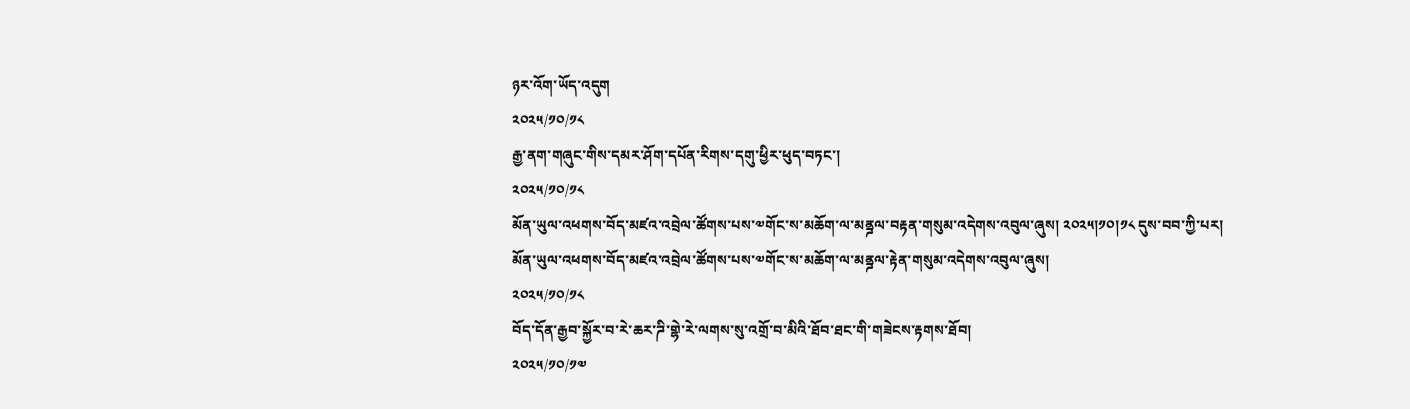ཉར་འོག་ཡོད་འདུག
༢༠༢༥/༡༠/༡༨
རྒྱ་ནག་གཞུང་གིས་དམར་ཤོག་དཔོན་རིགས་དགུ་ཕྱིར་ཕུད་བཏང་།
༢༠༢༥/༡༠/༡༨
མོན་ཡུལ་འཕགས་བོད་མཛའ་འབྲེལ་ཚོགས་པས་༧གོང་ས་མཆོག་ལ་མནྜལ་བརྟན་གསུམ་འདེགས་འབུལ་ཞུས། ༢༠༢༥།༡༠།༡༨ དུས་བབ་ཀྱི་པར།
མོན་ཡུལ་འཕགས་བོད་མཛའ་འབྲེལ་ཚོགས་པས་༧གོང་ས་མཆོག་ལ་མནྜལ་རྟེན་གསུམ་འདེགས་འབུལ་ཞུས།
༢༠༢༥/༡༠/༡༨
བོད་དོན་རྒྱབ་སྐྱོར་བ་རེ་ཆར་ཌི་གྷེ་རེ་ལགས་སུ་འགྲོ་བ་མིའི་ཐོབ་ཐང་གི་གཟེངས་རྟགས་ཐོབ།
༢༠༢༥/༡༠/༡༧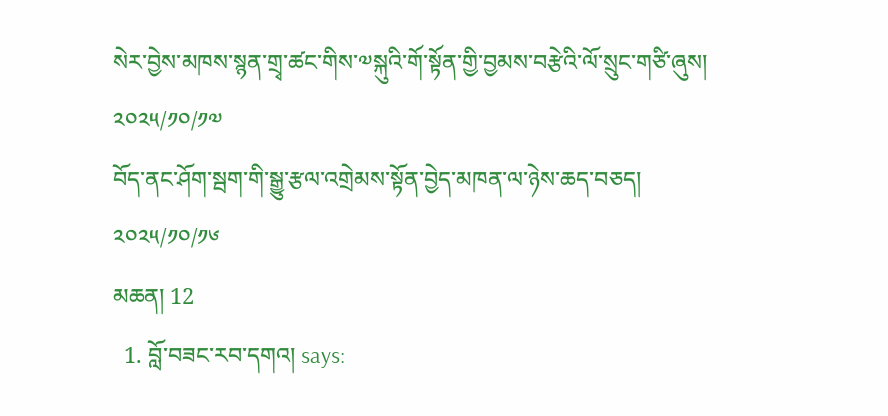སེར་བྱེས་མཁས་སྙན་གྲྭ་ཚང་གིས་༧སྐུའི་གོ་སྟོན་གྱི་བྱམས་བརྩེའི་ལོ་སྲུང་གཙི་ཞུས།
༢༠༢༥/༡༠/༡༧
བོད་ནང་ཤོག་སྦག་གི་སྒྱུ་རྩལ་འགྲེམས་སྟོན་བྱེད་མཁན་ལ་ཉེས་ཆད་བཅད།
༢༠༢༥/༡༠/༡༦
མཆན། 12
  1. བློ་བཟང་རབ་དགའ། says: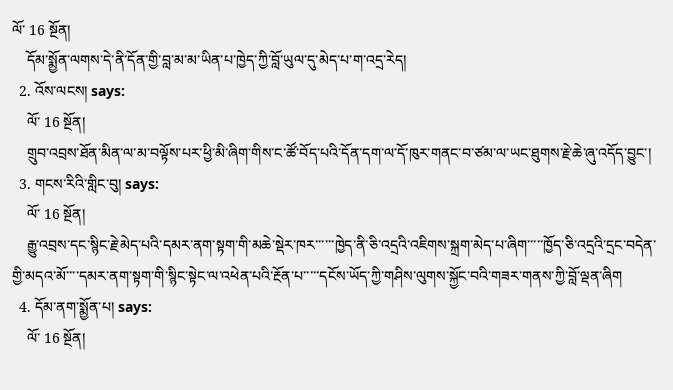ལོ་ 16 སྔོན།
    དོམ་སྨྱོན་ལགས་དེ་ནི་དོན་གྱི་བླ་མ་མ་ཡིན་པ་ཁྱེད་ཀྱི་བློ་ཡུལ་དུ་མེད་པ་ག་འདྲ་རེད།
  2. འོས་ལངས། says:
    ལོ་ 16 སྔོན།
    གྲུབ་འབྲས་ཐོན་མིན་ལ་མ་བལྟོས་པར་ཕྱི་མི་ཞིག་གིས་ང་ཚོ་བོད་པའི་དོན་དག་ལ་དོ་ཁུར་གནང་བ་ཙམ་ལ་ཡང་ཐུགས་རྗེ་ཆེ་ཞུ་འདོད་བྱུང་།
  3. གངས་རིའི་གླིང་བུ། says:
    ལོ་ 16 སྔོན།
    རྒྱུ་འབྲས་དང་སྙིང་རྗེ་མེད་པའི་དམར་ནག་སྟག་གི་མཆེ་སྡེར་ཁར་་་་་་ཁྱེད་ནི་ཅི་འདྲའི་འཇིགས་སྐྲག་མེད་པ་ཞིག་་་་་ཁྱོད་ཅི་འདྲའི་དྲང་བདེན་གྱི་མདའ་མོ་་་་དམར་ནག་སྟག་གི་སྙིང་སྟེང་ལ་འཕེན་པའི་རྔོན་པ་་་་་དངོས་ཡོད་ཀྱི་གཤིས་ལུགས་སྐྱོང་བའི་གཟར་གནས་ཀྱི་བློ་ལྡན་ཞིག
  4. དོམ་ནག་སྨྱོན་པ། says:
    ལོ་ 16 སྔོན།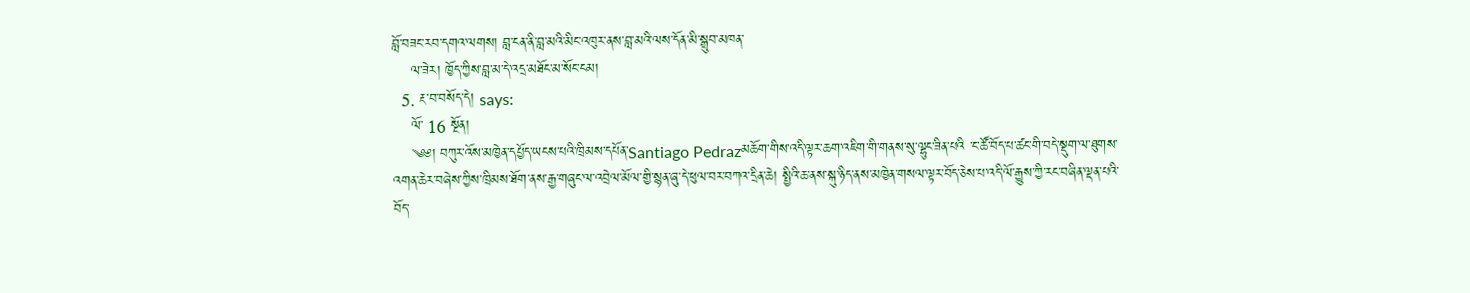བློ་བཟང་རབ་དགའ་ལགས། བླ་ངན་ནི་བླ་མའི་མིང་འཁུར་ནས་བླ་མའི་ལས་དོན་མི་སྒྲུབ་མཁན་
    ལ་ཟེར། ཁྱོད་ཀྱིས་བླ་མ་དེ་འདྲ་མཐོང་མ་སོང་ངམ།
  5. རྔ་བ་བསོད་དེ། says:
    ལོ་ 16 སྔོན།
    ༄༅། བཀུར་འོས་མཁྱེན་དཔྱོད་ཡངས་པའི་ཁྲིམས་དཔོན་Santiago Pedrazམཆོག་གིས་འདི་ལྟར་ཆག་འཇིག་གི་གནས་སུ་ལྷུང་ཟིན་པའི ་ང་ཚོ་བོད་པ་ཚང་གི་བདེ་སྡུག་ལ་ཐུགས་འགན་ཆེར་བཞེས་ཀྱིས་ཁྲིམས་ཐོག་ནས་རྒྱ་གཞུང་ལ་འབྲེལ་མོལ་གྱི་སྙན་ཞུ་དེ་ཕུལ་བར་བཀའ་དྲིན་ཆེ། སྤྱིའི་ཆ་ནས་སྐུ་ཉིད་ནས་མཁྱེན་གསལ་ལྟར་བོད་ཅེས་པ་འདི་ལོ་རྒྱུས་ཀྱི་རང་བཞིན་ལྡན་པའི་བོད་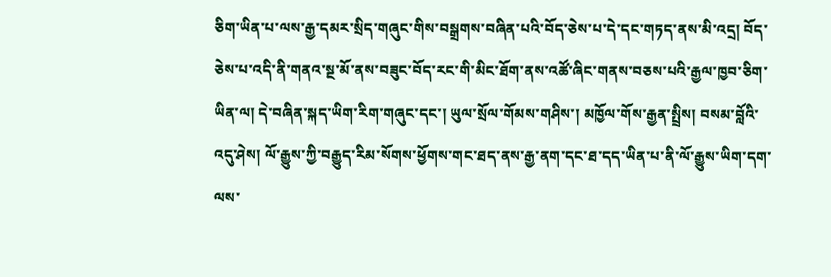ཅིག་ཡིན་པ་ལས་རྒྱ་དམར་སྲིད་གཞུང་གིས་བསྒྲགས་བཞིན་པའི་བོད་ཅེས་པ་དེ་དང་གཏད་ནས་མི་འདྲ། བོད་ཅེས་པ་འདི་ནི་གནའ་སྔ་མོ་ནས་བཟུང་བོད་རང་གི་མིང་ཐོག་ནས་འཚོ་ཞིང་གནས་བཅས་པའི་རྒྱལ་ཁྱབ་ཅིག་ཡིན་ལ། དེ་བཞིན་སྐད་ཡིག་རིག་གཞུང་དང་། ཡུལ་སྲོལ་གོམས་གཤིས་། མཁྱོལ་གོས་རྒྱན་སྤྲིས། བསམ་བློའི་འདུ་ཤེས། ལོ་རྒྱུས་ཀྱི་བརྒྱུད་རིམ་སོགས་ཕྱོགས་གང་ཐད་ནས་རྒྱ་ནག་དང་ཐ་དད་ཡིན་པ་ནི་ལོ་རྒྱུས་ཡིག་དག་ལས་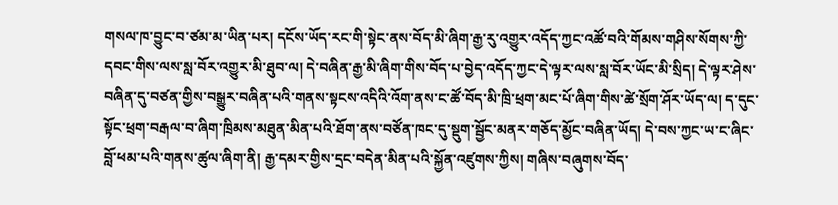གསལ་ཁ་བྱུང་བ་ཙམ་མ་ཡིན་པར། དངོས་ཡོད་རང་གི་སྟེང་ནས་བོད་མི་ཞིག་རྒྱ་རུ་འགྱུར་འདོད་ཀྱང་འཚོ་བའི་གོམས་གཤིས་སོགས་ཀྱི་དབང་གིས་ལས་སླ་བོར་འགྱུར་མི་ཐུབ་ལ། དེ་བཞིན་རྒྱ་མི་ཞིག་གིས་བོད་པ་བྱེད་འདོད་ཀྱང་དེ་ལྟར་ལས་སླ་བོར་ཡོང་མི་སྲིད། དེ་ལྟར་ཤེས་བཞིན་དུ་བཙན་གྱིས་བསྒྱུར་བཞིན་པའི་གནས་སྟངས་འདིའི་འོག་ནས་ང་ཚོ་བོད་མི་ཁྲི་ཕྲག་མང་པོ་ཞིག་གིས་ཚེ་སྲོག་ཤོར་ཡོད་ལ། ད་དུང་སྟོང་ཕྲག་བརྒལ་བ་ཞིག་ཁྲིམས་མཐུན་མིན་པའི་ཐོག་ནས་བཙོན་ཁང་དུ་སྡུག་སྦྱོང་མནར་གཅོད་མྱོང་བཞིན་ཡོད། དེ་བས་ཀྱང་ཡ་ང་ཞིང་བློ་ཕམ་པའི་གནས་ཚུལ་ཞིག་ནི། རྒྱ་དམར་གྱིས་དྲང་བདེན་མིན་པའི་སྐྱོན་འཛུགས་ཀྱིས། གཞིས་བཞུགས་བོད་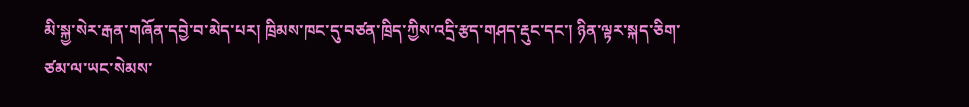མི་སྐྱ་སེར་རྒན་གཞོན་དབྱེ་བ་མེད་པར། ཁྲིམས་ཁང་དུ་བཙན་ཁྲིད་ཀྱིས་འདྲི་རྩད་གཤད་རྡུང་དང་། ཉིན་ལྟར་སྐད་ཅིག་ཙམ་ལ་ཡང་སེམས་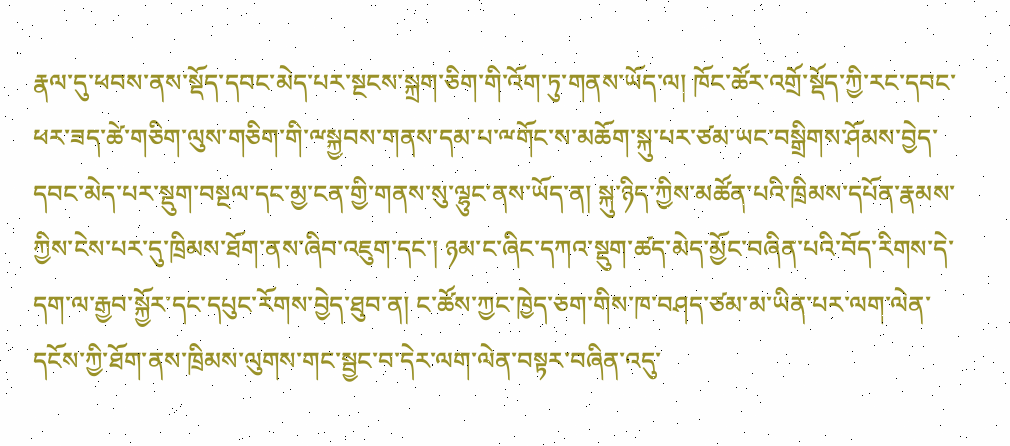རྣལ་དུ་ཕབས་ནས་སྡོད་དབང་མེད་པར་སྔངས་སྐྲག་ཅིག་གི་འོག་ཏུ་གནས་ཡོད་ལ། ཁོང་ཚོར་འགྲོ་སྡོད་ཀྱི་རང་དབང་ཕར་ཟད་ཚེ་གཅིག་ལུས་གཅིག་གི་ྋསྐྱབས་གནས་དམ་པ་ྋགོང་ས་མཆོག་སྐུ་པར་ཙམ་ཡང་བསྒྲིགས་ཤོམས་བྱེད་དབང་མེད་པར་སྡུག་བསྔལ་དང་མྱ་ངན་གྱི་གནས་སུ་ལྷུང་ནས་ཡོད་ན། སྐུ་ཉིད་ཀྱིས་མཚོན་པའི་ཁྲིམས་དཔོན་རྣམས་ཀྱིས་ངེས་པར་དུ་ཁྲིམས་ཐོག་ནས་ཞིབ་འཇུག་དང་། ཉམ་ང་ཞིང་དཀའ་སྡུག་ཚད་མེད་མྱོང་བཞིན་པའི་བོད་རིགས་དེ་དག་ལ་རྒྱབ་སྐྱོར་དང་དཔུང་རོགས་བྱེད་ཐུབ་ན། ང་ཚོས་ཀྱང་ཁྱེད་ཅག་གིས་ཁ་བཤད་ཙམ་མ་ཡིན་པར་ལག་ལེན་དངོས་ཀྱི་ཐོག་ནས་ཁྲིམས་ལུགས་གང་སྦྱང་བ་དེར་ལག་ལེན་བསྟར་བཞིན་འདུ་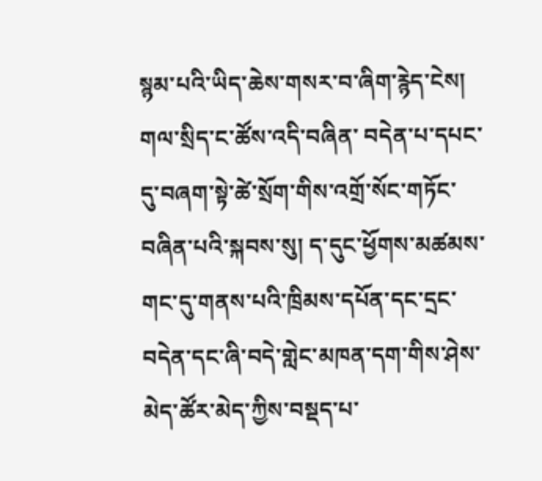སྙམ་པའི་ཡིད་ཆེས་གསར་བ་ཞིག་རྙེད་ངེས། གལ་སྲིད་ང་ཚོས་འདི་བཞིན་ བདེན་པ་དཔང་དུ་བཞག་སྟེ་ཚེ་སྲོག་གིས་འགྲོ་སོང་གཏོང་བཞིན་པའི་སྐབས་སུ། ད་དུང་ཕྱོགས་མཚམས་གང་དུ་གནས་པའི་ཁྲིམས་དཔོན་དང་དྲང་བདེན་དང་ཞི་བདེ་གླེང་མཁན་དག་གིས་ཤེས་མེད་ཚོར་མེད་ཀྱིས་བསྡད་པ་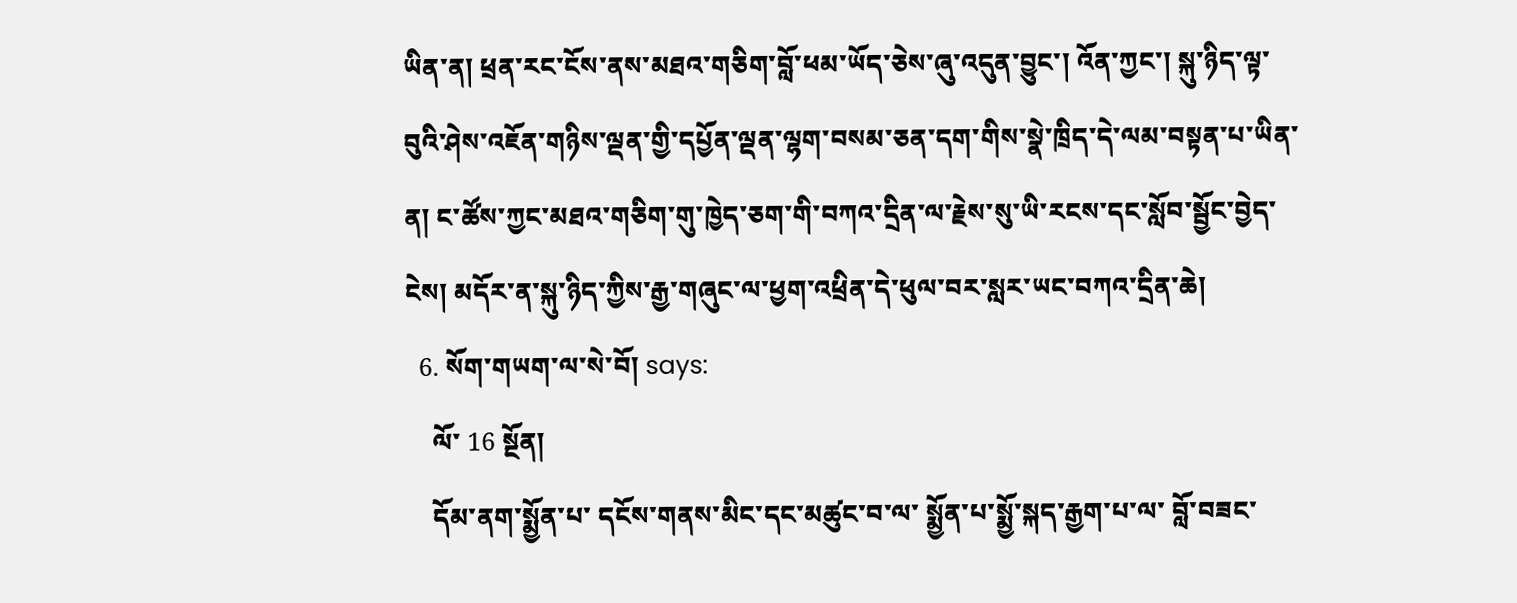ཡིན་ན། ཕྲན་རང་ངོས་ནས་མཐའ་གཅིག་བློ་ཕམ་ཡོད་ཅེས་ཞུ་འདུན་བྱུང་། འོན་ཀྱང་། སྐུ་ཉིད་ལྟ་བུའི་ཤེས་འཇོན་གཉིས་ལྡན་གྱི་དཔྱོན་ལྡན་ལྷག་བསམ་ཅན་དག་གིས་སྣེ་ཁྲིད་དེ་ལམ་བསྟན་པ་ཡིན་ན། ང་ཚོས་ཀྱང་མཐའ་གཅིག་གུ་ཁྱེད་ཅག་གི་བཀའ་དྲིན་ལ་རྗེས་སུ་ཡི་རངས་དང་སློབ་སྦྱོང་བྱེད་ངེས། མདོར་ན་སྐུ་ཉིད་ཀྱིས་རྒྱ་གཞུང་ལ་ཕྱག་འཕྲིན་དེ་ཕུལ་བར་སླར་ཡང་བཀའ་དྲིན་ཆེ།
  6. སོག་གཡག་ལ་སེ་བོ། says:
    ལོ་ 16 སྔོན།
    དོམ་ནག་སྨྱོན་པ་ དངོས་གནས་མིང་དང་མཚུང་བ་ལ་ སྨྱོན་པ་སྨྱོ་སྐད་རྒྱག་པ་ལ་ བློ་བཟང་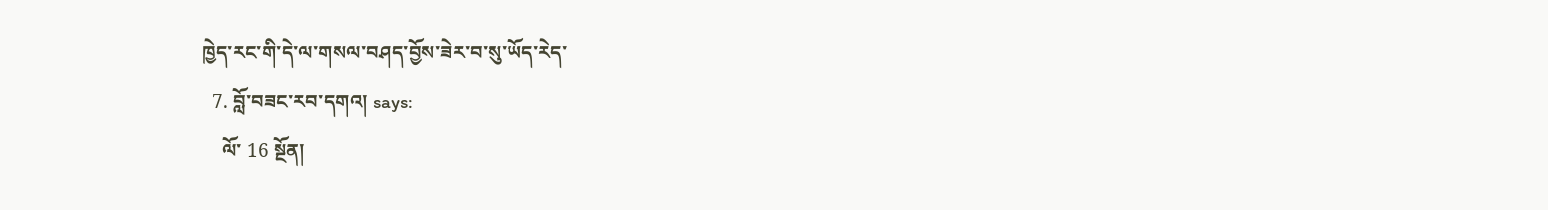ཁྱེད་རང་གི་དེ་ལ་གསལ་བཤད་བྱོས་ཟེར་བ་སུ་ཡོད་རེད་
  7. བློ་བཟང་རབ་དགའ། says:
    ལོ་ 16 སྔོན།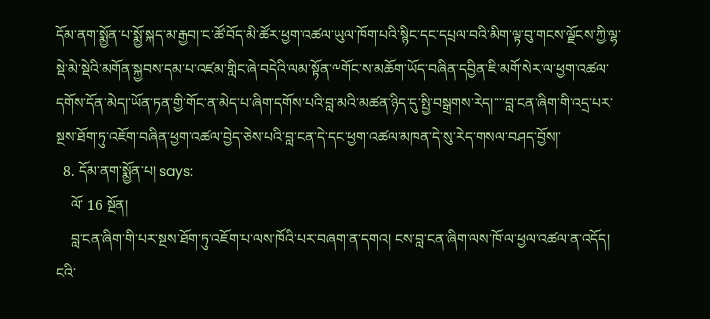དོམ་ནག་སྨྱོན་པ་སྨྱོ་སྐད་མ་རྒྱབ།་ང་ཚོ་བོད་མི་ཚོར་ཕྱག་འཚལ་ཡུལ་ཁོག་པའི་སྙིང་དང་དཔྲལ་བའི་མིག་ལྟ་བུ་གངས་ལྗོངས་ཀྱི་ལྷ་སྡེ་མེ་སྡེའི་མགོན་སྐྱབས་དམ་པ་འཛམ་གླིང་ཞེ་བདེའི་ལམ་སྟོན་༸གོང་ས་མཆོག་ཡོད་བཞིན་དབྱིན་ཇི་མགོ་སེར་ལ་ཕྱག་འཚལ་དགོས་དོན་མེད།་ཡོན་ཏན་གྱི་གོང་ན་མེད་པ་ཞིག་དགོས་པའི་བླ་མའི་མཚན་ཉིད་དུ་སྤྱི་བསྒྲགས་རེད།་་་་བླ་ངན་ཞིག་གི་འདྲ་པར་སྔས་ཐོག་ཏུ་འཇོག་བཞིན་ཕྱག་འཚལ་བྱེད་ཅེས་པའི་བླ་ངན་དེ་དང་ཕྱག་འཚལ་མཁན་དེ་སུ་རེད་གསལ་བཤད་བྱོས།་
  8. དོམ་ནག་སྨྱོན་པ། says:
    ལོ་ 16 སྔོན།
    བླ་ངན་ཞིག་གི་པར་སྔས་ཐོག་ཏུ་འཇོག་པ་ལས་ཁོའི་པར་བཞག་ན་དགའ། ངས་བླ་ངན་ཞིག་ལས་ཁོ་ལ་ཕྱལ་འཚལ་ན་འདོད། ངའི་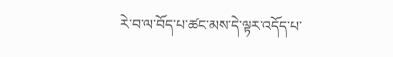རེ་བ་ལ་བོད་པ་ཚང་མས་དེ་ལྟར་འདོད་པ་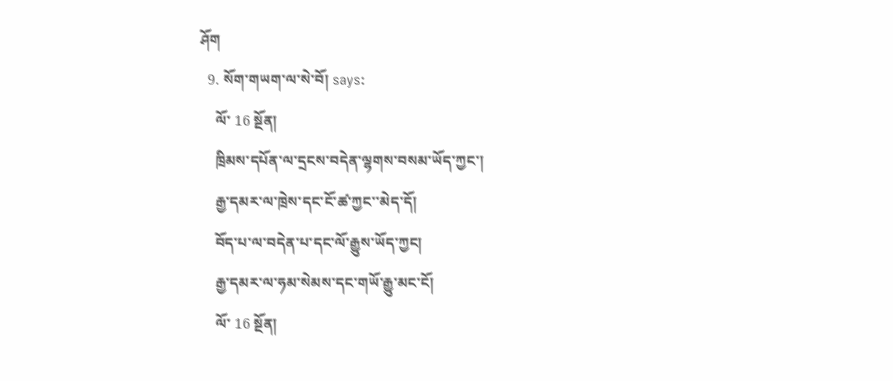ཤོག
  9. སོག་གཡག་ལ་སེ་བོ། says:
    ལོ་ 16 སྔོན།
    ཁྲིམས་དཔོན་ལ་དྲངས་བདེན་ལྷགས་བསམ་ཡོད་ཀྱང་།
    རྒྱ་དམར་ལ་ཁྲེས་དང་ངོ་ཚ་ཀྱང་་མེད་དོ།
    བོད་པ་ལ་བདེན་པ་དང་ལོ་རྒྱུས་ཡོད་ཀྱང།
    རྒྱ་དམར་ལ་ཧམ་སེམས་དང་གཡོ་རྒྱུ་མང་ངོ།
    ལོ་ 16 སྔོན།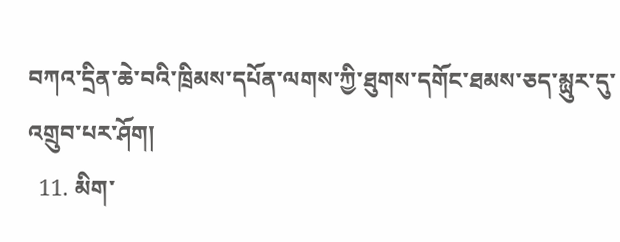བཀའ་དྲིན་ཆེ་བའི་ཁྲིམས་དཔོན་ལགས་ཀྱི་ཐུགས་དགོང་ཐམས་ཅད་མྻུར་དུ་འགྲུབ་པར་ཤོག།
  11. མིག་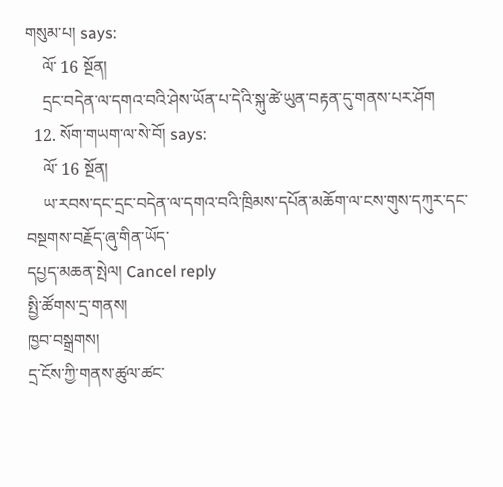གསུམ་པ། says:
    ལོ་ 16 སྔོན།
    དྲང་བདེན་ལ་དགའ་བའི་ཤེས་ཡོན་པ་དེའི་སྐུ་ཚེ་ཡུན་བརྟན་དུ་གནས་པར་ཤོག
  12. སོག་གཡག་ལ་སེ་བོ། says:
    ལོ་ 16 སྔོན།
    ཡ་རབས་དང་དྲང་བདེན་ལ་དགའ་བའི་ཁྲིམས་དཔོན་མཆོག་ལ་ངས་གུས་དཀུར་དང་བསྔགས་བརྗོད་ཞུ་གིན་ཡོད་
དཔྱད་མཆན་སྤེལ། Cancel reply
སྤྱི་ཚོགས་དྲ་གནས།
ཁྱབ་བསྒྲགས།
དྲ་ངོས་ཀྱི་གནས་ཚུལ་ཚང་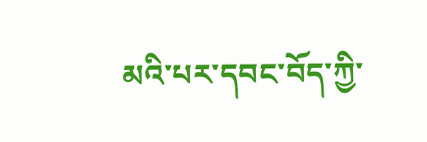མའི་པར་དབང་བོད་ཀྱི་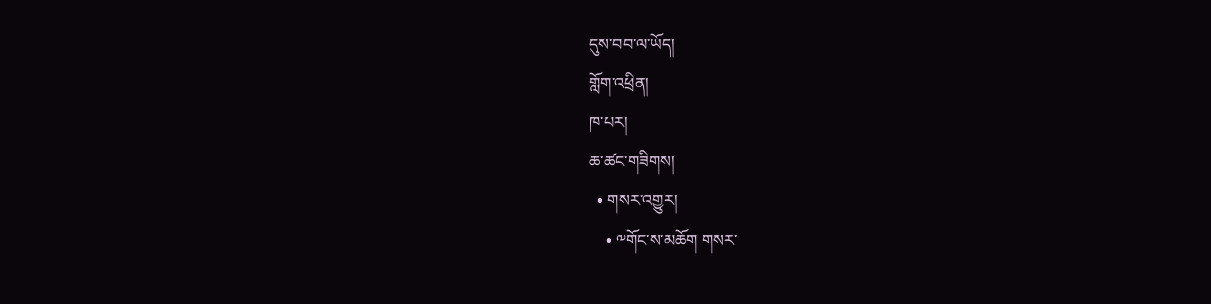དུས་བབ་ལ་ཡོད།
གློག་འཕྲིན།
ཁ་པར།
ཆ་ཚང་གཟིགས།
  • གསར་འགྱུར།
    • ༸གོང་ས་མཆོག གསར་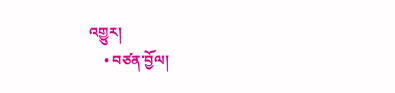འགྱུར།
    • བཙན་བྱོལ།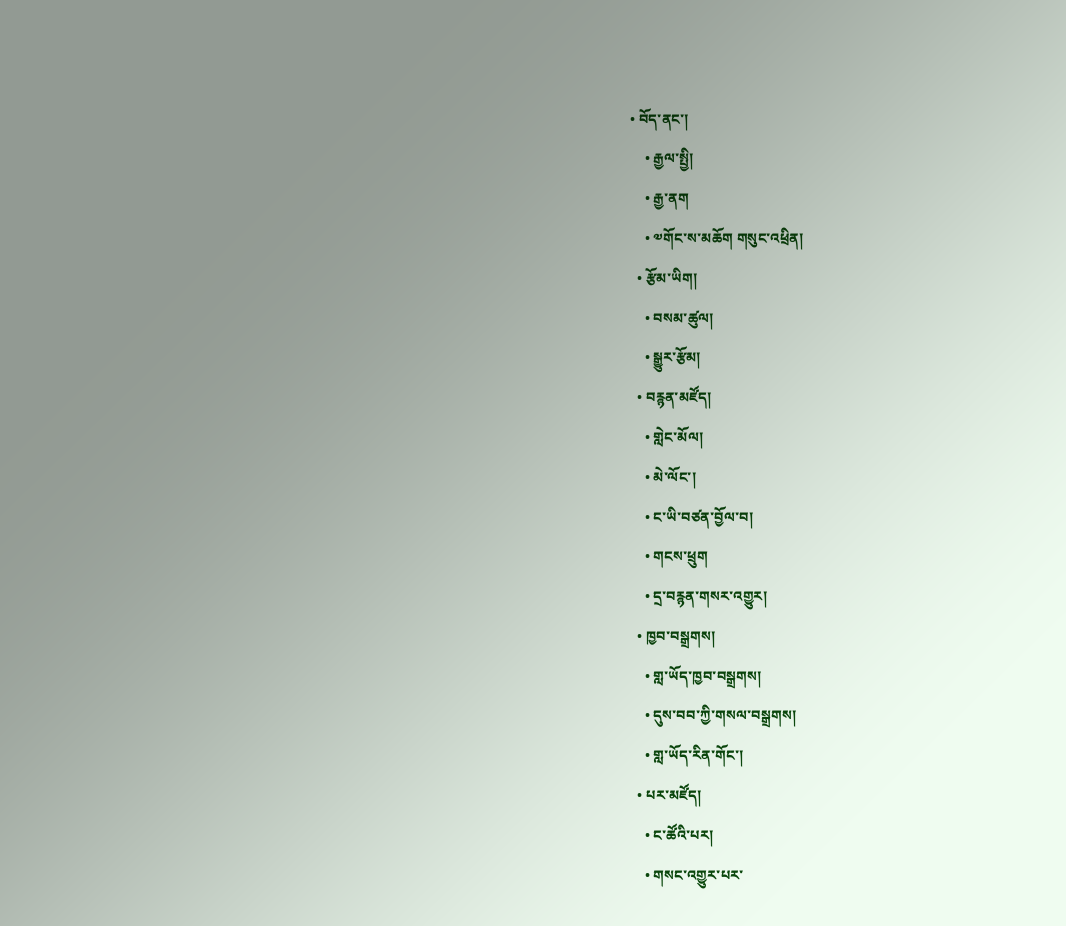• བོད་ནང་།
    • རྒྱལ་སྤྱི།
    • རྒྱ་ནག
    • ༧གོང་ས་མཆོག གསུང་འཕྲིན།
  • རྩོམ་ཡིག།
    • བསམ་ཚུལ།
    • སྒྱུར་རྩོམ།
  • བརྙན་མཛོད།
    • གླེང་མོལ།
    • མེ་ལོང་།
    • ང་ཡི་བཙན་བྱོལ་བ།
    • གངས་ཕྲུག
    • དྲ་བརྙན་གསར་འགྱུར།
  • ཁྱབ་བསྒྲགས།
    • གླ་ཡོད་ཁྱབ་བསྒྲགས།
    • དུས་བབ་ཀྱི་གསལ་བསྒྲགས།
    • གླ་ཡོད་རིན་གོང་།
  • པར་མཛོད།
    • ང་ཚོའི་པར།
    • གསང་འགྱུར་པར་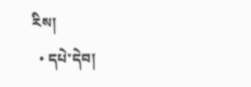རིས།
  • དཔེ་དེབ།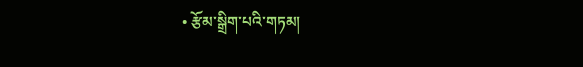• རྩོམ་སྒྲིག་པའི་གཏམ།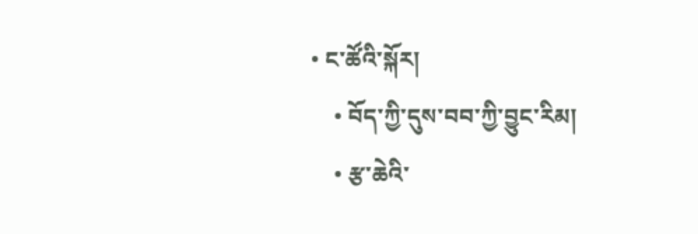• ང་ཚོའི་སྐོར།
    • བོད་ཀྱི་དུས་བབ་ཀྱི་བྱུང་རིམ།
    • རྩ་ཆེའི་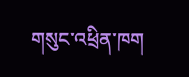གསུང་འཕྲིན་ཁག